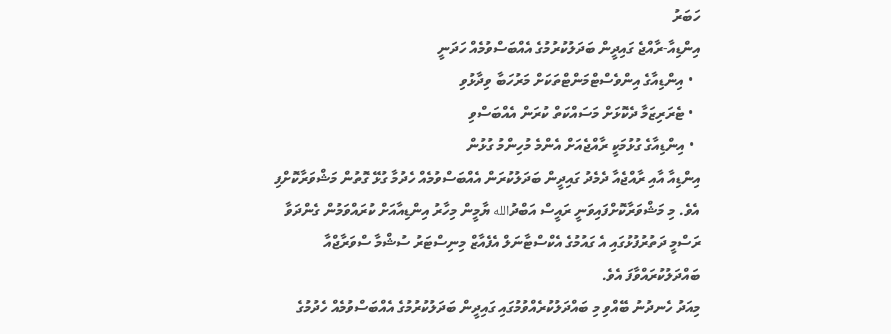ހަބަރު
އިންޑިއާ-ރާއްޖެ ގައިދީން ބަދަލުކުރުމުގެ އެއްބަސްވުމެއް ހަދަނީ
  • އިންޑިއާގެ އިންވެސްޓްމަންޓްތަކަށް މަރުހަބާ ވިދާޅުވި
  • ޓެރަރިޒަމާ ދެކޮޅަށް މަސައްކަތް ކުރަން އެއްބަސްވި
  • އިންޑިއާގެ ގުޅުމަކީ ރާއްޖެއަށް އެންމެ މުހިންމު ގުޅުން
އިންޑިއާ އާއި ރާއްޖެއާ ދެމެދު ގައިދީން ބަދަލުކުރަން އެއްބަސްވުމެއް ހެދުމާ ގުޅޭ ގޮތުން މަޝްވަރާކޮށްފި އެވެ. މި މަޝްވަރާކޮށްފައިވަނީ ރައީސް އަބްދުالله ޔާމީން މިހާރު އިންޑިއާއަށް ކުރައްވަމުން ގެންދަވާ ރަސްމީ ދަތުރުފުޅުގައި އެ ގައުމުގެ އެކްސްޓާނަލް އެފެއާޒް މިނިސްޓަރު ސުޝްމާ ސްވަރާޖްއާ ބައްދަލުކުރައްވާފަ އެވެ.
މިއަދު ހެނދުނު ބޭއްވި މި ބައްދަލުކުރެއްވުމުގައި ގައިދީން ބަދަލުކުރުމުގެ އެއްބަސްވުމެއް ހެދުމުގެ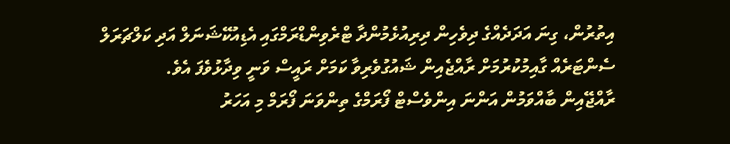އިތުރުން، ގިނަ އަދަދެއްގެ ދިވެހިން ދިރިއުޅެމުންދާ ޓްރެވިންޑްރަމްގައި އެޑިއުކޭޝަނަލް އަދި ކަލްޗަރަލް ސެންޓަރެއް ގާއިމުކުރުމަށް ރާއްޖެއިން ޝައުގުވެރިވާ ކަމަށް ރައީސް ވަނީ ވިދާޅުވެފަ އެވެ.
ރާއްޖޭއިން ބާއްވަމުން އަންނަ އިންވެސްޓް ފޯރަމްގެ ތިންވަނަ ފޯރަމް މި އަހަރު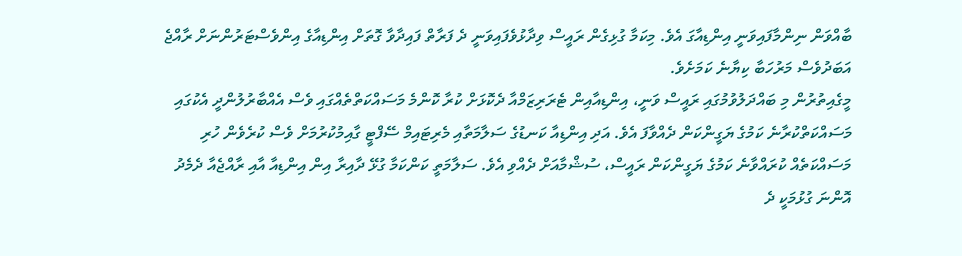ބާއްވަން ނިންމާފައިވަނީ އިންޑިއާގަ އެވެ. މިކަމާ ގުޅިގެން ރައީސް ވިދާޅުވެފައިވަނީ ދެ ފަރާތް ފައިދާވާ ގޮތަށް އިންޑިއާގެ އިންވެސްޓަރުންނަށް ރާއްޖެ އަބަދުވެސް މަރުހަބާ ކިޔާނެ ކަމަށެވެ.
މީގެއިތުރުން މި ބައްދަލުވުމުގައި ރައީސް ވަނީ، އިންޑިއާއިން ޓެރަރިޒަމްއާ ދެކޮޅަށް ކުރާ ކޮންމެ މަސައްކަތްތެއްގައި ވެސް އެއްބާރުލުންދީ އެކުގައި މަސައްކަތްކުރާނެ ކަމުގެ ޔަގީންކަން ދެއްވާފަ އެވެ. އަދި އިންޑިއާ ކަނޑުގެ ސަލާމަތާއި މެރިޓައިމް ސޭފްޓީ ގާއިމުކުރުމަށް ވެސް ކުރެވެން ހުރި މަސައްކަތެއް ކުރައްވާނެ ކަމުގެ ޔަގީންކަން ރައީސް، ސުޝްމާއަށް ދެއްވި އެވެ. ސަލާމަތީ ކަންކަމާ ގުޅޭ ދާއިރާ އިން އިންޑިއާ އާއި ރާއްޖެއާ ދެމެދު އޮންނަ ގުޅުމަކީ ދެ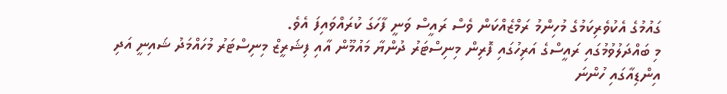ގައުމުގެ އެކުވެރިކަމުގެ މުހިންމު ރަމްޒެއްކަން ވެސް ރައީސް ވަނީ ފާހަގަ ކުރައްވައިފަ އެވެ.
މި ބައްދަލުވުމުގައި ރައީސްގެ އަރިހުގައި ފޮރިން މިނިސްޓަރު ދުންޔާ މައުމޫން އާއި ފިޝަރީޒް މިނިސްޓަރު މުހައްމަދު ޝައިނީ އަދި އިންޑިއާގައި ހުންނަ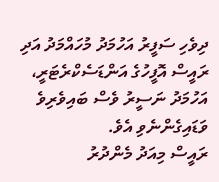ދިވެހި ސަފީރު އަހުމަދު މުހައްމަދު އަދި ރައީސް އޮފީހުގެ އަންޑަސެކްރެޓަރީ، އަހުމަދު ނަސީރު ވެސް ބައިވެރިވެ ވަޑައިގެންނެވި އެވެ.
ރައީސް މިއަދު މެންދުރު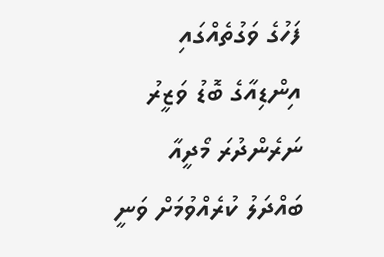ފަހުގެ ވަގުތެއްގައި އިންޑިއާގެ ބޮޑު ވަޒީރު ނަރެންދުރަ މޯދީއާ ބައްދަލު ކުރެއްވުމަށް ވަނީ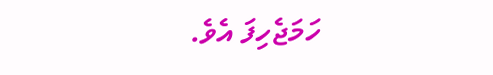ހަމަޖެހިފަ އެވެ.